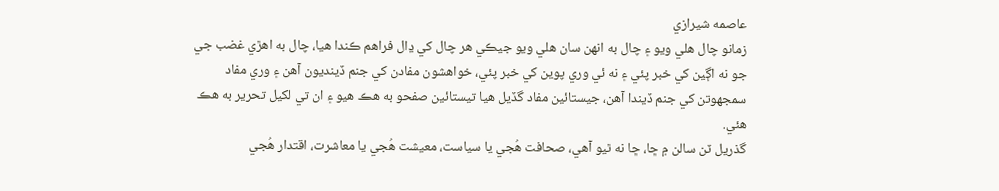عاصمه شيرازي
زمانو چال هلي ويو ۽ چال به انهن سان هلي ويو جيڪي هر چال کي ڍال فراهم ڪندا هيا، چال به اهڙي غضب جي جو نه اڳين کي خبر پئي ۽ نه ئي وري پوين کي خبر پئي، خواهشون مفادن کي جنم ڏينديون آهن ۽ وري مفاد سمجهوتن کي جنم ڏيندا آهن، جيستائين مفاد گڏيل هيا تيستائين صفحو به هڪ هيو ۽ ان تي لکيل تحرير به هڪ هئي.
گذريل ٽن سالن ۾ ڇا، ڇا نه ٿيو آهي، صحافت هُجي يا سياست، معيشت هُجي يا معاشرت، اقتدار هُجي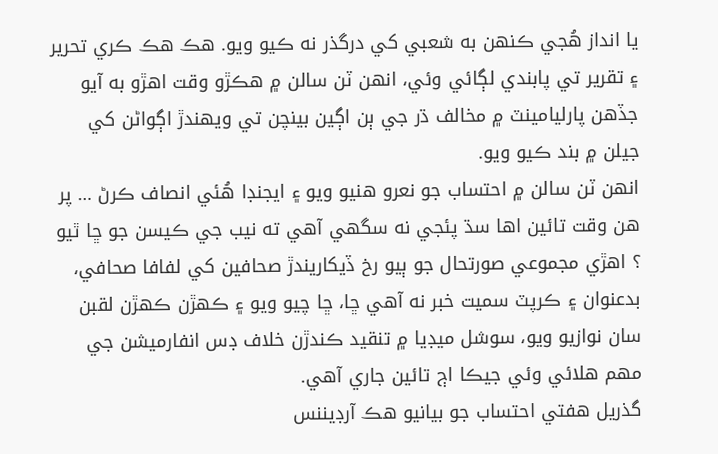يا انداز هُجي ڪنهن به شعبي کي درگذر نه ڪيو ويو. هڪ هڪ ڪري تحرير ۽ تقرير تي پابندي لڳائي وئي، انهن ٽن سالن ۾ هڪڙو وقت اهڙو به آيو جڏهن پارليامينٽ ۾ مخالف ڌر جي ٻن اڳين بينچن تي ويهندڙ اڳواڻن کي جيلن ۾ بند ڪيو ويو.
انهن ٽن سالن ۾ احتساب جو نعرو هنيو ويو ۽ ايجنڊا هُئي انصاف ڪرڻ … پر هن وقت تائين اها سڌ پئجي نه سگهي آهي ته نيب جي ڪيسن جو ڇا ٿيو ؟ اهڙي مجموعي صورتحال جو ٻيو رخ ڏيکاريندڙ صحافين کي لفافا صحافي، بدعنوان ۽ ڪرپٽ سميت خبر نه آهي ڇا، ڇا چيو ويو ۽ ڪهڙن ڪهڙن لقبن سان نوازيو ويو، سوشل ميڊيا ۾ تنقيد ڪندڙن خلاف ڊس انفارميشن جي مهم هلائي وئي جيڪا اڄ تائين جاري آهي.
گذريل هفتي احتساب جو بيانيو هڪ آرڊيننس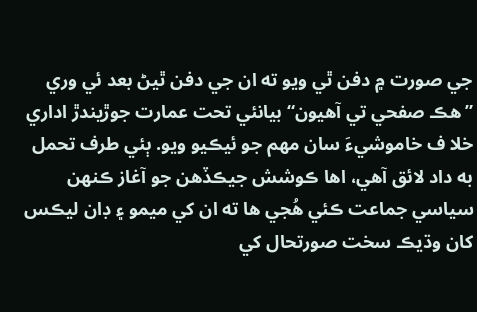جي صورت ۾ دفن ٿي ويو ته ان جي دفن ٿيڻ بعد ئي وري ”هڪ صفحي تي آهيون“ بيانئي تحت عمارت جوڙيندڙ اداري خلا ف خاموشيءَ سان مهم جو ئيڪيو ويو. ٻئي طرف تحمل به داد لائق آهي، اها ڪوشش جيڪڏهن جو آغاز ڪنهن سياسي جماعت ڪئي هُجي ها ته ان کي ميمو ۽ ڊان ليڪس کان وڌيڪ سخت صورتحال کي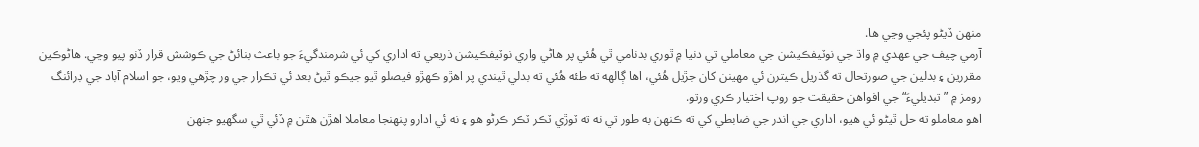منهن ڏيڻو پئجي وڃي ها.
آرمي چيف جي عهدي ۾ واڌ جي نوٽيفڪيشن جي معاملي تي دنيا ۾ ٿوري بدنامي ٿي هُئي پر هاڻي واري نوٽيفڪيشن ذريعي ته اداري کي ئي شرمندگيءَ جو باعث بنائڻ جي ڪوشش قرار ڏنو پيو وڃي. هاڻوڪين مقررين ۽ بدلين جي صورتحال ته گذريل ڪيترن ئي مهينن کان جڙيل هُئي، اها ڳالهه ته طئه هُئي ته بدلي ٿيندي پر اهڙو ڪهڙو فيصلو ٿيو جيڪو ٿيڻ بعد ئي تڪرار جي ور چڙهي ويو، جو اسلام آباد جي ڊرائنگ رومز ۾ ” تبديليءَ“ جي افواهن حقيقت جو روپ اختيار ڪري ورتو.
اهو معاملو ته حل ٿيڻو ئي هيو، اداري جي اندر جي ضابطي کي ته ڪنهن به طور تي نه ته ٽوڙي ٽڪر ٽڪر ڪرڻو هو ۽ نه ئي ادارو پنهنجا معاملا اهڙن هٿن ۾ ڏئي ٿي سگهيو جنهن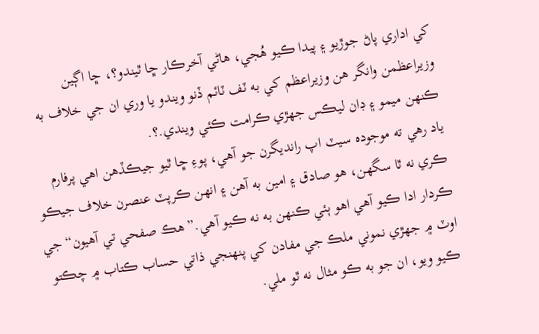کي اداري پاڻ جوڙيو ۽ پيدا ڪيو هُجي، هاڻي آخرڪار ڇا ٿيندو؟، ڇا اڳين وزيراعظمن وانگر هن وزيراعظم کي به ٽف ٽائم ڏنو ويندو يا وري ان جي خلاف به ڪنهن ميمو ۽ ڊان ليڪس جهڙي ڪرامت ڪئي ويندي.؟.
ياد رهي ته موجوده سيٽ اپ رانديگرن جو آهي، پوءِ ڇا ٿيو جيڪڏهن اهي پرفارم ڪري نه ٿا سگهن، هو صادق ۽ امين به آهن ۽ انهن ڪرپٽ عنصرن خلاف جيڪو ڪردار ادا ڪيو آهي اهو ٻئي ڪنهن به نه ڪيو آهي.” هڪ صفحي تي آهيون“ جي اوٽ ۾ جهڙي نموني ملڪ جي مفادن کي پنهنجي ذاتي حساب ڪتاب ۾ چڪتو ڪيو ويو، ان جو به ڪو مثال نه ٿو ملي.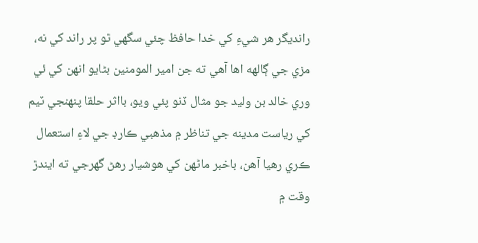رانديگر هر شيءِ کي خدا حافظ چئي سگهي ٿو پر راند کي نه، مزي جي ڳالهه اها آهي ته جن امير المومنين بڻايو انهن کي ئي وري خالد بن وليد جو مثال ڏنو پئي ويو، بااثر حلقا پنهنجي ٽيم کي رياست مدينه جي تناظر ۾ مذهبي ڪارڊ جي لاءِ استعمال ڪري رهيا آهن، باخبر ماڻهن کي هوشيار رهڻ گهرجي ته ايندڙ وقت ۾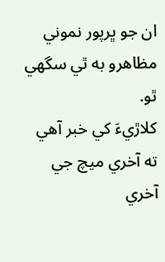ان جو ڀرپور نموني مظاهرو به ٿي سگهي ٿو.
کلاڙيءَ کي خبر آهي ته آخري ميچ جي آخري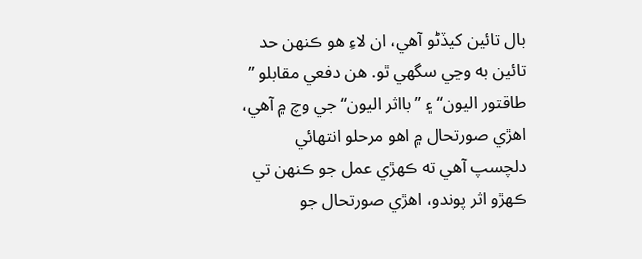بال تائين کيڏڻو آهي، ان لاءِ هو ڪنهن حد تائين به وڃي سگهي ٿو. هن دفعي مقابلو ” طاقتور اليون“ ۽ ”بااثر اليون“ جي وچ ۾ آهي، اهڙي صورتحال ۾ اهو مرحلو انتهائي دلچسپ آهي ته ڪهڙي عمل جو ڪنهن تي ڪهڙو اثر پوندو، اهڙي صورتحال جو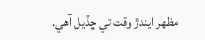مظهر ايندڙ وقت تي ڇڏيل آهي.